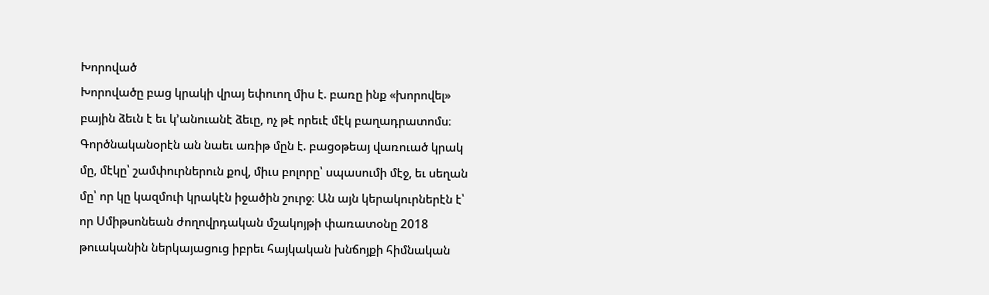Խորոված
Խորովածը բաց կրակի վրայ եփուող միս է. բառը ինք «խորովել» բային ձեւն է եւ կ՚անուանէ ձեւը, ոչ թէ որեւէ մէկ բաղադրատոմս։ Գործնականօրէն ան նաեւ առիթ մըն է. բացօթեայ վառուած կրակ մը, մէկը՝ շամփուրներուն քով, միւս բոլորը՝ սպասումի մէջ, եւ սեղան մը՝ որ կը կազմուի կրակէն իջածին շուրջ։ Ան այն կերակուրներէն է՝ որ Սմիթսոնեան ժողովրդական մշակոյթի փառատօնը 2018 թուականին ներկայացուց իբրեւ հայկական խնճոյքի հիմնական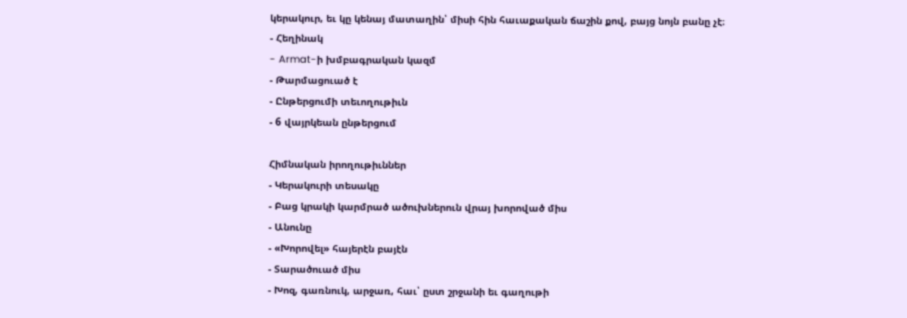կերակուր, եւ կը կենայ մատաղին՝ միսի հին հաւաքական ճաշին քով, բայց նոյն բանը չէ։
- Հեղինակ
- Armat-ի խմբագրական կազմ
- Թարմացուած է
- Ընթերցումի տեւողութիւն
- 6 վայրկեան ընթերցում

Հիմնական իրողութիւններ
- Կերակուրի տեսակը
- Բաց կրակի կարմրած ածուխներուն վրայ խորոված միս
- Անունը
- «Խորովել» հայերէն բայէն
- Տարածուած միս
- Խոզ, գառնուկ, արջառ, հաւ՝ ըստ շրջանի եւ գաղութի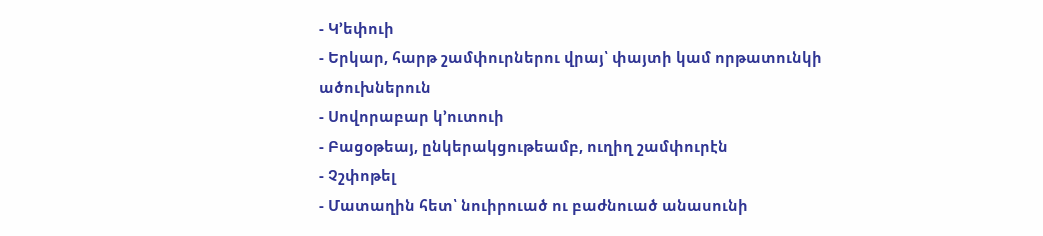- Կ՚եփուի
- Երկար, հարթ շամփուրներու վրայ՝ փայտի կամ որթատունկի ածուխներուն
- Սովորաբար կ՚ուտուի
- Բացօթեայ, ընկերակցութեամբ, ուղիղ շամփուրէն
- Չշփոթել
- Մատաղին հետ՝ նուիրուած ու բաժնուած անասունի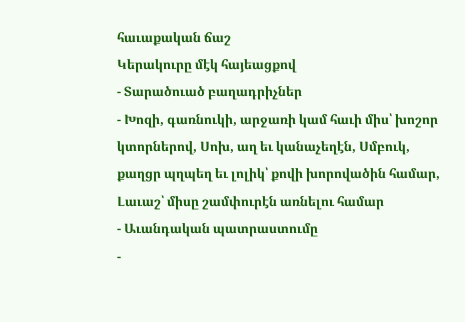հաւաքական ճաշ
Կերակուրը մէկ հայեացքով
- Տարածուած բաղադրիչներ
- Խոզի, գառնուկի, արջառի կամ հաւի միս՝ խոշոր կտորներով, Սոխ, աղ եւ կանաչեղէն, Սմբուկ, քաղցր պղպեղ եւ լոլիկ՝ քովի խորովածին համար, Լաւաշ՝ միսը շամփուրէն առնելու համար
- Աւանդական պատրաստումը
-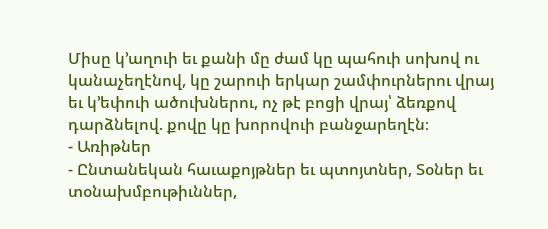Միսը կ՚աղուի եւ քանի մը ժամ կը պահուի սոխով ու կանաչեղէնով, կը շարուի երկար շամփուրներու վրայ եւ կ՚եփուի ածուխներու, ոչ թէ բոցի վրայ՝ ձեռքով դարձնելով. քովը կը խորովուի բանջարեղէն։
- Առիթներ
- Ընտանեկան հաւաքոյթներ եւ պտոյտներ, Տօներ եւ տօնախմբութիւններ,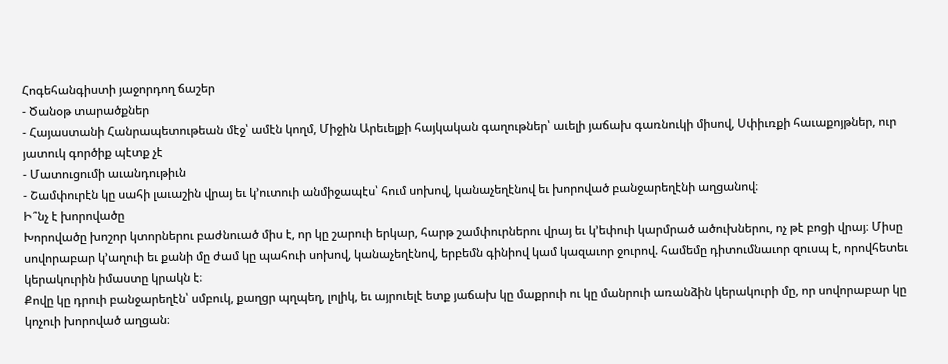Հոգեհանգիստի յաջորդող ճաշեր
- Ծանօթ տարածքներ
- Հայաստանի Հանրապետութեան մէջ՝ ամէն կողմ, Միջին Արեւելքի հայկական գաղութներ՝ աւելի յաճախ գառնուկի միսով, Սփիւռքի հաւաքոյթներ, ուր յատուկ գործիք պէտք չէ
- Մատուցումի աւանդութիւն
- Շամփուրէն կը սահի լաւաշին վրայ եւ կ՚ուտուի անմիջապէս՝ հում սոխով, կանաչեղէնով եւ խորոված բանջարեղէնի աղցանով։
Ի՞նչ է խորովածը
Խորովածը խոշոր կտորներու բաժնուած միս է, որ կը շարուի երկար, հարթ շամփուրներու վրայ եւ կ՚եփուի կարմրած ածուխներու, ոչ թէ բոցի վրայ։ Միսը սովորաբար կ՚աղուի եւ քանի մը ժամ կը պահուի սոխով, կանաչեղէնով, երբեմն գինիով կամ կազաւոր ջուրով. համեմը դիտումնաւոր զուսպ է, որովհետեւ կերակուրին իմաստը կրակն է։
Քովը կը դրուի բանջարեղէն՝ սմբուկ, քաղցր պղպեղ, լոլիկ, եւ այրուելէ ետք յաճախ կը մաքրուի ու կը մանրուի առանձին կերակուրի մը, որ սովորաբար կը կոչուի խորոված աղցան։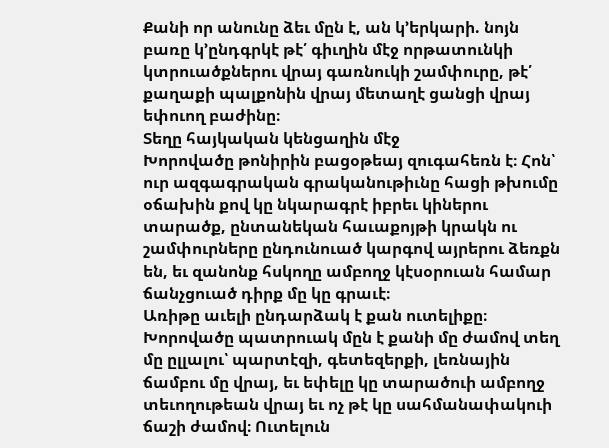Քանի որ անունը ձեւ մըն է, ան կ՚երկարի. նոյն բառը կ՚ընդգրկէ թէ՛ գիւղին մէջ որթատունկի կտրուածքներու վրայ գառնուկի շամփուրը, թէ՛ քաղաքի պալքոնին վրայ մետաղէ ցանցի վրայ եփուող բաժինը։
Տեղը հայկական կենցաղին մէջ
Խորովածը թոնիրին բացօթեայ զուգահեռն է։ Հոն՝ ուր ազգագրական գրականութիւնը հացի թխումը օճախին քով կը նկարագրէ իբրեւ կիներու տարածք, ընտանեկան հաւաքոյթի կրակն ու շամփուրները ընդունուած կարգով այրերու ձեռքն են, եւ զանոնք հսկողը ամբողջ կէսօրուան համար ճանչցուած դիրք մը կը գրաւէ։
Առիթը աւելի ընդարձակ է քան ուտելիքը։ Խորովածը պատրուակ մըն է քանի մը ժամով տեղ մը ըլլալու՝ պարտէզի, գետեզերքի, լեռնային ճամբու մը վրայ, եւ եփելը կը տարածուի ամբողջ տեւողութեան վրայ եւ ոչ թէ կը սահմանափակուի ճաշի ժամով։ Ուտելուն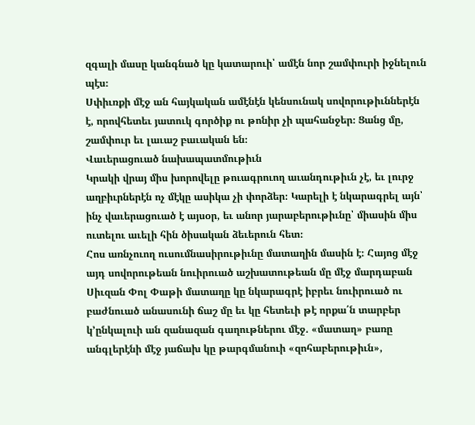զգալի մասը կանգնած կը կատարուի՝ ամէն նոր շամփուրի իջնելուն պէս։
Սփիւռքի մէջ ան հայկական ամէնէն կենսունակ սովորութիւններէն է, որովհետեւ յատուկ գործիք ու թոնիր չի պահանջեր։ Ցանց մը, շամփուր եւ լաւաշ բաւական են։
Վաւերացուած նախապատմութիւն
Կրակի վրայ միս խորովելը թուագրուող աւանդութիւն չէ, եւ լուրջ աղբիւրներէն ոչ մէկը ասիկա չի փորձեր։ Կարելի է նկարագրել այն՝ ինչ վաւերացուած է այսօր, եւ անոր յարաբերութիւնը՝ միասին միս ուտելու աւելի հին ծիսական ձեւերուն հետ։
Հոս առնչուող ուսումնասիրութիւնը մատաղին մասին է։ Հայոց մէջ այդ սովորութեան նուիրուած աշխատութեան մը մէջ մարդաբան Սիւզան Փոլ Փաթի մատաղը կը նկարագրէ իբրեւ նուիրուած ու բաժնուած անասունի ճաշ մը եւ կը հետեւի թէ որքա՛ն տարբեր կ՚ընկալուի ան զանազան գաղութներու մէջ. «մատաղ» բառը անգլերէնի մէջ յաճախ կը թարգմանուի «զոհաբերութիւն»,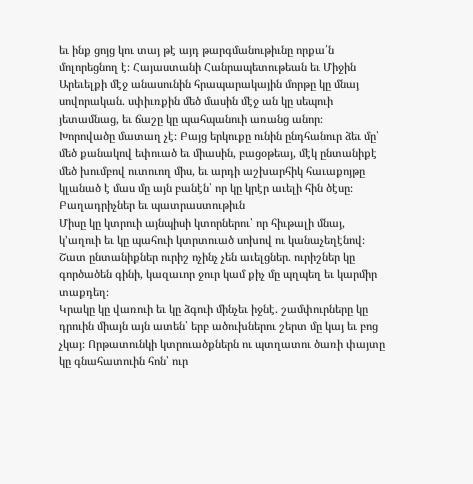եւ ինք ցոյց կու տայ թէ այդ թարգմանութիւնը որքա՛ն մոլորեցնող է։ Հայաստանի Հանրապետութեան եւ Միջին Արեւելքի մէջ անասունին հրապարակային մորթը կը մնայ սովորական. սփիւռքին մեծ մասին մէջ ան կը սեպուի յետամնաց, եւ ճաշը կը պահպանուի առանց անոր։
Խորովածը մատաղ չէ։ Բայց երկուքը ունին ընդհանուր ձեւ մը՝ մեծ քանակով եփուած եւ միասին, բացօթեայ, մէկ ընտանիքէ մեծ խումբով ուտուող միս, եւ արդի աշխարհիկ հաւաքոյթը կլանած է մաս մը այն բանէն՝ որ կը կրէր աւելի հին ծէսը։
Բաղադրիչներ եւ պատրաստութիւն
Միսը կը կտրուի այնպիսի կտորներու՝ որ հիւթալի մնայ, կ՚աղուի եւ կը պահուի կտրտուած սոխով ու կանաչեղէնով։ Շատ ընտանիքներ ուրիշ ոչինչ չեն աւելցներ. ուրիշներ կը գործածեն գինի, կազաւոր ջուր կամ քիչ մը պղպեղ եւ կարմիր տաքդեղ։
Կրակը կը վառուի եւ կը ձգուի մինչեւ իջնէ. շամփուրները կը դրուին միայն այն ատեն՝ երբ ածուխներու շերտ մը կայ եւ բոց չկայ։ Որթատունկի կտրուածքներն ու պտղատու ծառի փայտը կը գնահատուին հոն՝ ուր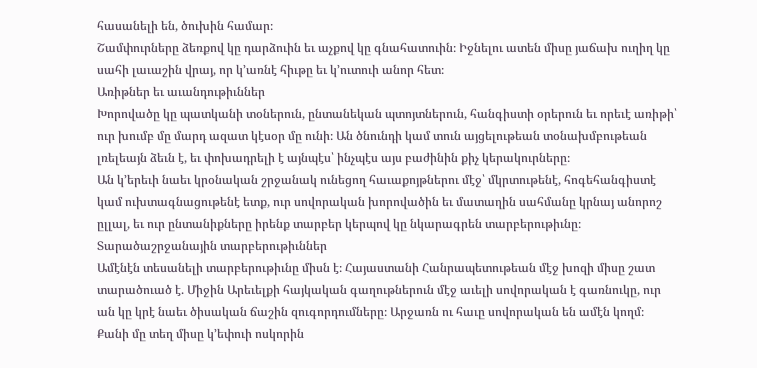հասանելի են, ծուխին համար։
Շամփուրները ձեռքով կը դարձուին եւ աչքով կը գնահատուին։ Իջնելու ատեն միսը յաճախ ուղիղ կը սահի լաւաշին վրայ, որ կ՚առնէ հիւթը եւ կ՚ուտուի անոր հետ։
Առիթներ եւ աւանդութիւններ
Խորովածը կը պատկանի տօներուն, ընտանեկան պտոյտներուն, հանգիստի օրերուն եւ որեւէ առիթի՝ ուր խումբ մը մարդ ազատ կէսօր մը ունի։ Ան ծնունդի կամ տուն այցելութեան տօնախմբութեան լռելեայն ձեւն է, եւ փոխադրելի է այնպէս՝ ինչպէս այս բաժինին քիչ կերակուրները։
Ան կ՚երեւի նաեւ կրօնական շրջանակ ունեցող հաւաքոյթներու մէջ՝ մկրտութենէ, հոգեհանգիստէ կամ ուխտագնացութենէ ետք, ուր սովորական խորովածին եւ մատաղին սահմանը կրնայ անորոշ ըլլալ, եւ ուր ընտանիքները իրենք տարբեր կերպով կը նկարագրեն տարբերութիւնը։
Տարածաշրջանային տարբերութիւններ
Ամէնէն տեսանելի տարբերութիւնը միսն է։ Հայաստանի Հանրապետութեան մէջ խոզի միսը շատ տարածուած է. Միջին Արեւելքի հայկական գաղութներուն մէջ աւելի սովորական է գառնուկը, ուր ան կը կրէ նաեւ ծիսական ճաշին զուգորդումները։ Արջառն ու հաւը սովորական են ամէն կողմ։
Քանի մը տեղ միսը կ՚եփուի ոսկորին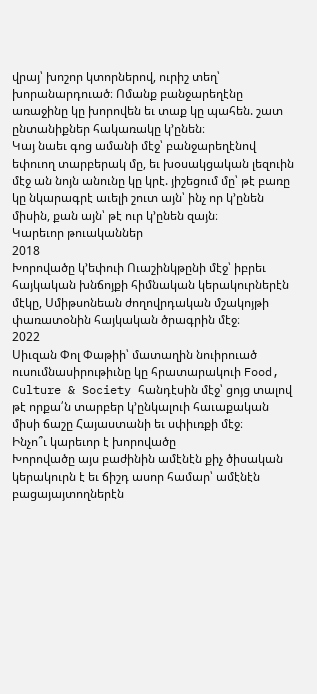վրայ՝ խոշոր կտորներով, ուրիշ տեղ՝ խորանարդուած։ Ոմանք բանջարեղէնը առաջինը կը խորովեն եւ տաք կը պահեն. շատ ընտանիքներ հակառակը կ՚ընեն։
Կայ նաեւ գոց ամանի մէջ՝ բանջարեղէնով եփուող տարբերակ մը, եւ խօսակցական լեզուին մէջ ան նոյն անունը կը կրէ. յիշեցում մը՝ թէ բառը կը նկարագրէ աւելի շուտ այն՝ ինչ որ կ՚ընեն միսին, քան այն՝ թէ ուր կ՚ընեն զայն։
Կարեւոր թուականներ
2018
Խորովածը կ՚եփուի Ուաշինկթընի մէջ՝ իբրեւ հայկական խնճոյքի հիմնական կերակուրներէն մէկը, Սմիթսոնեան ժողովրդական մշակոյթի փառատօնին հայկական ծրագրին մէջ։
2022
Սիւզան Փոլ Փաթիի՝ մատաղին նուիրուած ուսումնասիրութիւնը կը հրատարակուի Food, Culture & Society հանդէսին մէջ՝ ցոյց տալով թէ որքա՛ն տարբեր կ՚ընկալուի հաւաքական միսի ճաշը Հայաստանի եւ սփիւռքի մէջ։
Ինչո՞ւ կարեւոր է խորովածը
Խորովածը այս բաժինին ամէնէն քիչ ծիսական կերակուրն է եւ ճիշդ ասոր համար՝ ամէնէն բացայայտողներէն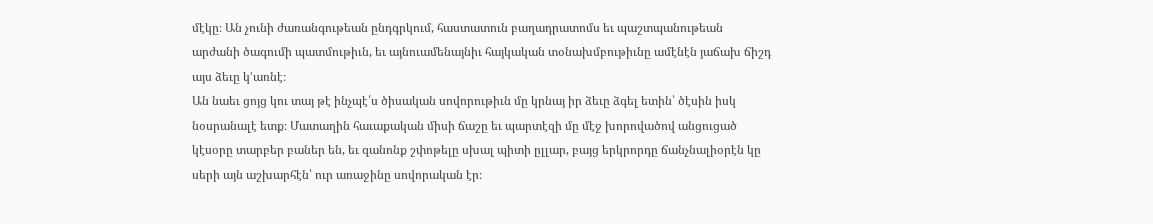մէկը։ Ան չունի ժառանգութեան ընդգրկում, հաստատուն բաղադրատոմս եւ պաշտպանութեան արժանի ծագումի պատմութիւն, եւ այնուամենայնիւ հայկական տօնախմբութիւնը ամէնէն յաճախ ճիշդ այս ձեւը կ՚առնէ։
Ան նաեւ ցոյց կու տայ թէ ինչպէ՛ս ծիսական սովորութիւն մը կրնայ իր ձեւը ձգել ետին՝ ծէսին իսկ նօսրանալէ ետք։ Մատաղին հաւաքական միսի ճաշը եւ պարտէզի մը մէջ խորովածով անցուցած կէսօրը տարբեր բաներ են, եւ զանոնք շփոթելը սխալ պիտի ըլլար, բայց երկրորդը ճանչնալիօրէն կը սերի այն աշխարհէն՝ ուր առաջինը սովորական էր։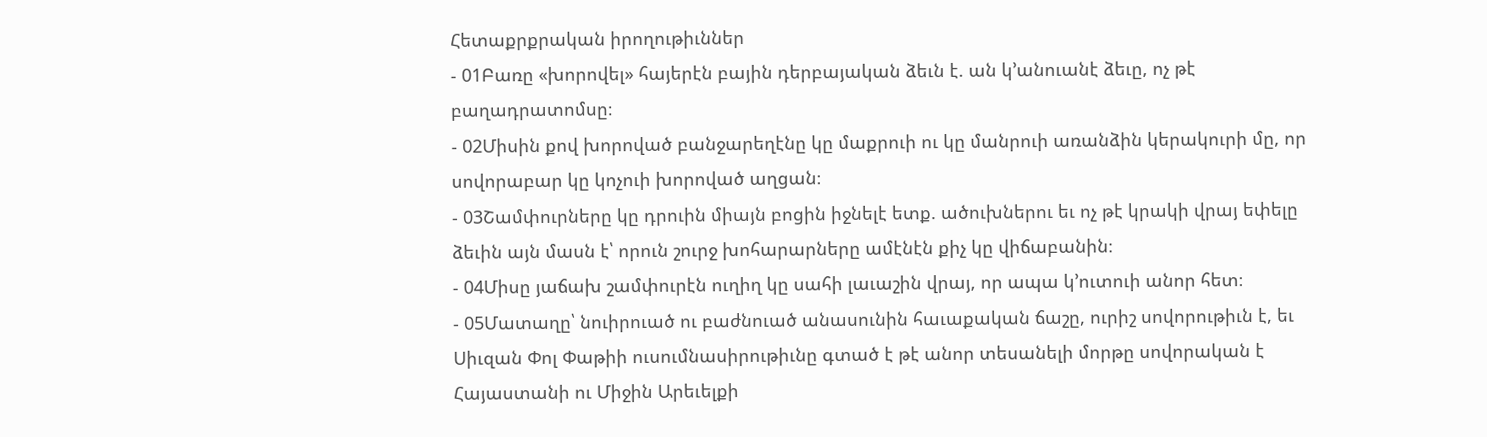Հետաքրքրական իրողութիւններ
- 01Բառը «խորովել» հայերէն բային դերբայական ձեւն է. ան կ՚անուանէ ձեւը, ոչ թէ բաղադրատոմսը։
- 02Միսին քով խորոված բանջարեղէնը կը մաքրուի ու կը մանրուի առանձին կերակուրի մը, որ սովորաբար կը կոչուի խորոված աղցան։
- 03Շամփուրները կը դրուին միայն բոցին իջնելէ ետք. ածուխներու եւ ոչ թէ կրակի վրայ եփելը ձեւին այն մասն է՝ որուն շուրջ խոհարարները ամէնէն քիչ կը վիճաբանին։
- 04Միսը յաճախ շամփուրէն ուղիղ կը սահի լաւաշին վրայ, որ ապա կ՚ուտուի անոր հետ։
- 05Մատաղը՝ նուիրուած ու բաժնուած անասունին հաւաքական ճաշը, ուրիշ սովորութիւն է, եւ Սիւզան Փոլ Փաթիի ուսումնասիրութիւնը գտած է թէ անոր տեսանելի մորթը սովորական է Հայաստանի ու Միջին Արեւելքի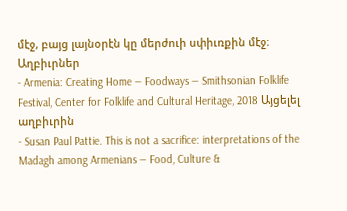մէջ, բայց լայնօրէն կը մերժուի սփիւռքին մէջ։
Աղբիւրներ
- Armenia: Creating Home — Foodways — Smithsonian Folklife Festival, Center for Folklife and Cultural Heritage, 2018 Այցելել աղբիւրին
- Susan Paul Pattie. This is not a sacrifice: interpretations of the Madagh among Armenians — Food, Culture &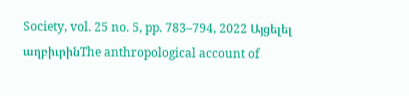Society, vol. 25 no. 5, pp. 783–794, 2022 Այցելել աղբիւրինThe anthropological account of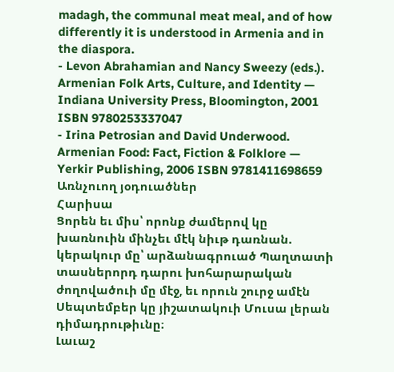madagh, the communal meat meal, and of how differently it is understood in Armenia and in the diaspora.
- Levon Abrahamian and Nancy Sweezy (eds.). Armenian Folk Arts, Culture, and Identity — Indiana University Press, Bloomington, 2001 ISBN 9780253337047
- Irina Petrosian and David Underwood. Armenian Food: Fact, Fiction & Folklore — Yerkir Publishing, 2006 ISBN 9781411698659
Առնչուող յօդուածներ
Հարիսա
Ցորեն եւ միս՝ որոնք ժամերով կը խառնուին մինչեւ մէկ նիւթ դառնան. կերակուր մը՝ արձանագրուած Պաղտատի տասներորդ դարու խոհարարական ժողովածուի մը մէջ, եւ որուն շուրջ ամէն Սեպտեմբեր կը յիշատակուի Մուսա լերան դիմադրութիւնը։
Լաւաշ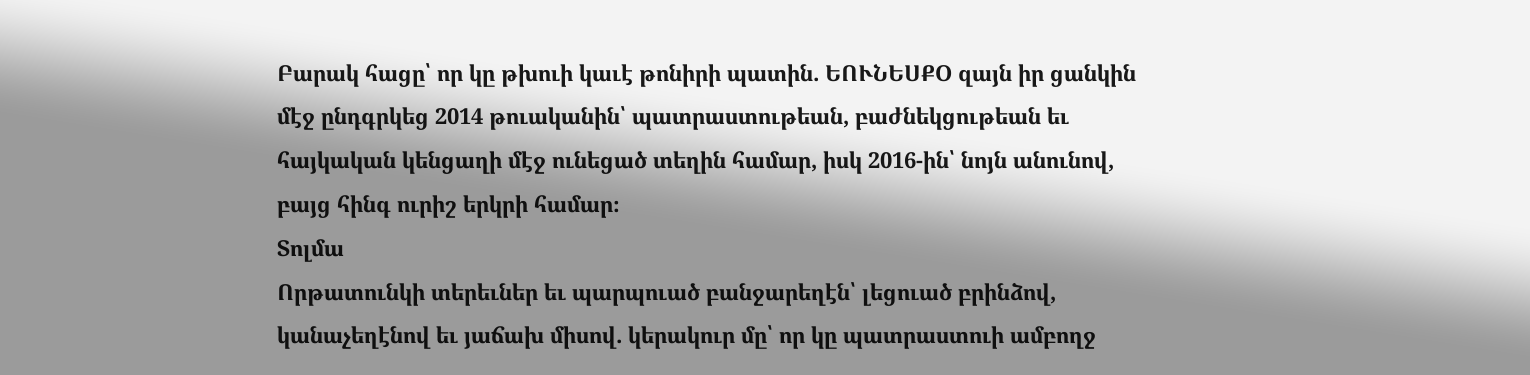Բարակ հացը՝ որ կը թխուի կաւէ թոնիրի պատին. ԵՈՒՆԵՍՔՕ զայն իր ցանկին մէջ ընդգրկեց 2014 թուականին՝ պատրաստութեան, բաժնեկցութեան եւ հայկական կենցաղի մէջ ունեցած տեղին համար, իսկ 2016-ին՝ նոյն անունով, բայց հինգ ուրիշ երկրի համար։
Տոլմա
Որթատունկի տերեւներ եւ պարպուած բանջարեղէն՝ լեցուած բրինձով, կանաչեղէնով եւ յաճախ միսով. կերակուր մը՝ որ կը պատրաստուի ամբողջ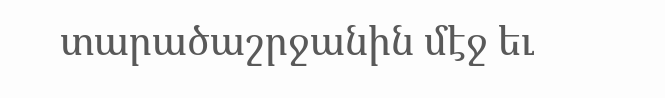տարածաշրջանին մէջ եւ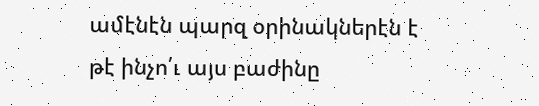ամէնէն պարզ օրինակներէն է թէ ինչո՛ւ այս բաժինը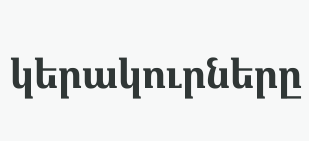կերակուրները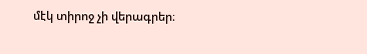մէկ տիրոջ չի վերագրեր։